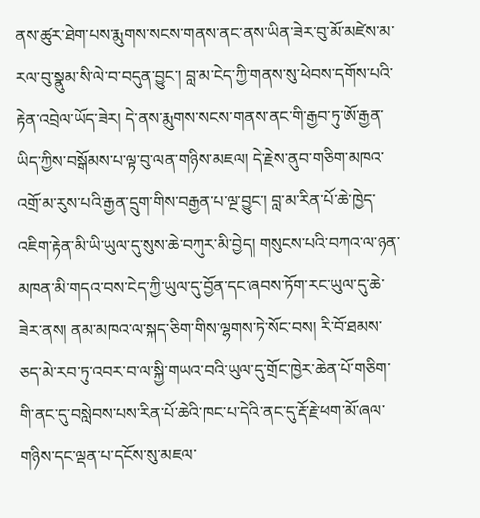ནས་ཚུར་ཐེག་པས་རྨུགས་སངས་གནས་ནང་ནས་ཡིན་ཟེར་བུ་མོ་མཛེས་མ་རལ་བུ་སྣུམ་སི་ལེ་བ་བདུན་བྱུང་། བླ་མ་ངེད་ཀྱི་གནས་སུ་ཕེབས་དགོས་པའི་རྟེན་འབྲེལ་ཡོད་ཟེར། དེ་ནས་རྨུགས་སངས་གནས་ནང་གི་རྒྱབ་ཏུ་ཨོ་རྒྱན་ཡིད་ཀྱིས་བསྒོམས་པ་ལྟ་བུ་ལན་གཉིས་མཇལ། དེ་རྗེས་ནུབ་གཅིག་མཁའ་འགྲོ་མ་རུས་པའི་རྒྱན་དྲུག་གིས་བརྒྱན་པ་ལྔ་བྱུང་། བླ་མ་རིན་པོ་ཆེ་ཁྱེད་འཇིག་རྟེན་མི་ཡི་ཡུལ་དུ་སུས་ཆེ་བཀུར་མི་བྱེད། གསུངས་པའི་བཀའ་ལ་ཉན་མཁན་མི་གདའ་བས་ངེད་ཀྱི་ཡུལ་དུ་བྱོན་དང་ཞབས་ཏོག་རང་ཡུལ་དུ་ཆེ་ཟེར་ནས། ནམ་མཁའ་ལ་སྐད་ཅིག་གིས་ལྷགས་ཏེ་སོང་བས། རི་བོ་ཐམས་ཅད་མེ་རབ་ཏུ་འབར་བ་ལ་སྐྱི་གཡའ་བའི་ཡུལ་དུ་གྲོང་ཁྱེར་ཆེན་པོ་གཅིག་གི་ནང་དུ་བསླེབས་པས་རིན་པོ་ཆེའི་ཁང་པ་དེའི་ནང་དུ་རྡོ་རྗེ་ཕག་མོ་ཞལ་གཉིས་དང་ལྡན་པ་དངོས་སུ་མཇལ་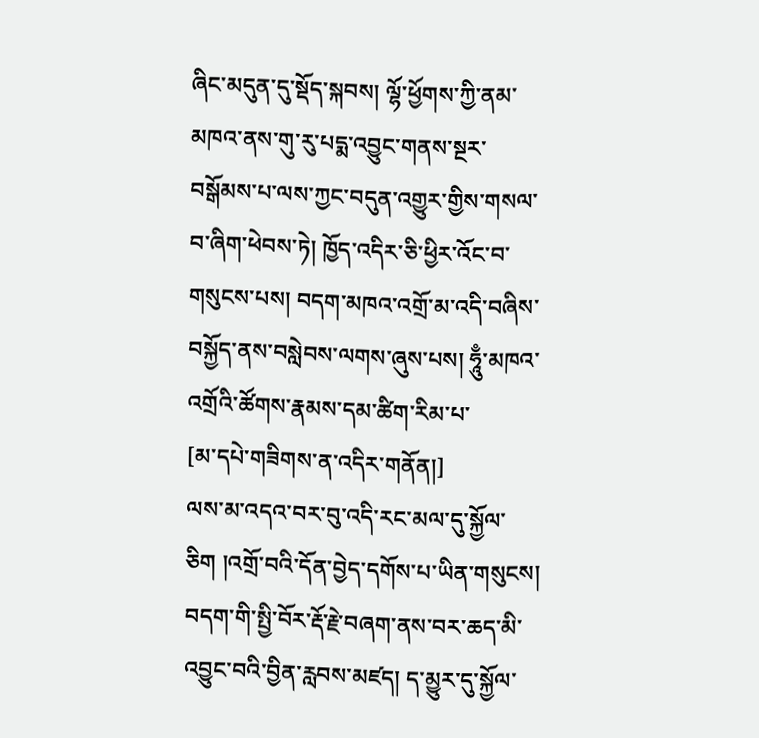ཞིང་མདུན་དུ་སྡོད་སྐབས། ལྷོ་ཕྱོགས་ཀྱི་ནམ་མཁའ་ནས་གུ་རུ་པདྨ་འབྱུང་གནས་སྔར་བསྒོམས་པ་ལས་ཀྱང་བདུན་འགྱུར་གྱིས་གསལ་བ་ཞིག་ཕེབས་ཏེ། ཁྱོད་འདིར་ཅི་ཕྱིར་འོང་བ་གསུངས་པས། བདག་མཁའ་འགྲོ་མ་འདི་བཞིས་བསྐྱོད་ནས་བསླེབས་ལགས་ཞུས་པས། ཧཱུྃ་མཁའ་འགྲོའི་ཚོགས་རྣམས་དམ་ཚིག་རིམ་པ་
[མ་དཔེ་གཟིགས་ན་འདིར་གནོན།]
ལས་མ་འདའ་བར་བུ་འདི་རང་མལ་དུ་སྐྱོལ་ཅིག །འགྲོ་བའི་དོན་བྱེད་དགོས་པ་ཡིན་གསུངས། བདག་གི་སྤྱི་བོར་རྡོ་རྗེ་བཞག་ནས་བར་ཆད་མི་འབྱུང་བའི་བྱིན་རླབས་མཛད། ད་མྱུར་དུ་སྐྱོལ་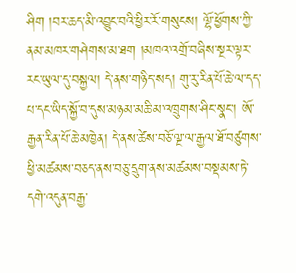ཤིག །བར་ཆད་མི་འབྱུང་བའི་ཕྱིར་རོ་གསུངས། ལྷོ་ཕྱོགས་ཀྱི་ནམ་མཁར་གཤེགས་མ་ཐག །མཁའ་འགྲོ་བཞིས་སྔར་ལྟར་རང་ཡུལ་དུ་བསྐྱལ། དེ་ནས་གཉིད་སད། གུ་རུ་རིན་པོ་ཆེ་ལ་དད་པ་དང་ཡིད་སྐྱོ་བ་དུས་མཉམ་མཆི་མ་འཁྲུགས་ཤིང་སྣང་། ཨོ་རྒྱན་རིན་པོ་ཆེ་མཁྱེན། དེ་ནས་ཚེས་བཅོ་ལྔ་ལ་རྒྱལ་ཐོ་བཙུགས་ཕྱི་མཚམས་བཅད་ནས་བཅུ་དྲུག་ནས་མཚམས་བསྡམས་ཏེ་དགེ་འདུན་བརྒྱ་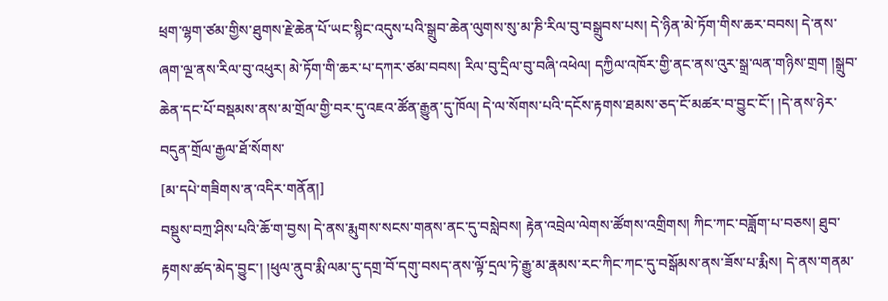ཕྲག་ལྷག་ཙམ་གྱིས་ཐུགས་རྗེ་ཆེན་པོ་ཡང་སྙིང་འདུས་པའི་སྒྲུབ་ཆེན་ལུགས་སུ་མ་ཎི་རིལ་བུ་བསྒྲུབས་པས། དེ་ཉིན་མེ་ཏོག་གིས་ཆར་བབས། དེ་ནས་ཞག་ལྔ་ནས་རིལ་བུ་འཕུར། མེ་ཏོག་གི་ཆར་པ་དཀར་ཙམ་བབས། རིལ་བུ་དྲིལ་བུ་བཞི་འཕེལ། དཀྱིལ་འཁོར་གྱི་ནང་ནས་འུར་སྒྲ་ལན་གཉིས་གྲག །སྒྲུབ་ཆེན་དང་པོ་བསྡམས་ནས་མ་གྲོལ་གྱི་བར་དུ་འཇའ་ཚོན་རྒྱུན་དུ་ཁོལ། དེ་ལ་སོགས་པའི་དངོས་རྟགས་ཐམས་ཅད་ངོ་མཚར་བ་བྱུང་ངོ་། །དེ་ནས་ཉེར་བདུན་གྲོལ་རྒྱལ་ཐོ་སོགས་
[མ་དཔེ་གཟིགས་ན་འདིར་གནོན།]
བསྡུས་བཀྲ་ཤིས་པའི་ཆོ་ག་བྱས། དེ་ནས་རྨུགས་སངས་གནས་ནང་དུ་བསླེབས། རྟེན་འབྲེལ་ལེགས་ཚོགས་འགྲིགས། ཀིང་ཀང་བཟློག་པ་བཅས། ཐུབ་རྟགས་ཚད་མེད་བྱུང་། །ཕུལ་ནུབ་རྨི་ལམ་དུ་དགྲ་བོ་དགུ་བསད་ནས་ལྟོ་དྲལ་ཏེ་རྒྱུ་མ་རྣམས་རང་ཀིང་ཀང་དུ་བསྒོམས་ནས་ཟོས་པ་རྨིས། དེ་ནས་གནམ་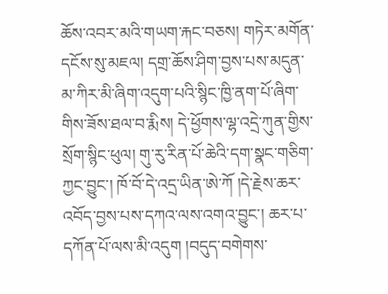ཆོས་འབར་མའི་གཡག་རྐང་བཅས། གཏེར་མགོན་དངོས་སུ་མཇལ། དགྲ་ཆོས་ཤིག་བྱས་པས་མདུན་མ་ཀིར་མི་ཞིག་འདུག་པའི་སྙིང་ཁྱི་ནག་པོ་ཞིག་གིས་ཟོས་ཐལ་བ་རྨིས། དེ་ཕྱོགས་ལྷ་འདྲེ་ཀུན་གྱིས་སྲོག་སྙིང་ཕུལ། གུ་རུ་རིན་པོ་ཆེའི་དག་སྣང་གཅིག་ཀྱང་བྱུང་། ཁོ་བོ་དེ་འདྲ་ཡིན་ཨེ་ཀོ །དེ་རྗེས་ཆར་འབོད་བྱས་པས་དཀའ་ལས་འགའ་བྱུང་། ཆར་པ་དཀོན་པོ་ལས་མི་འདུག །བདུད་བགེགས་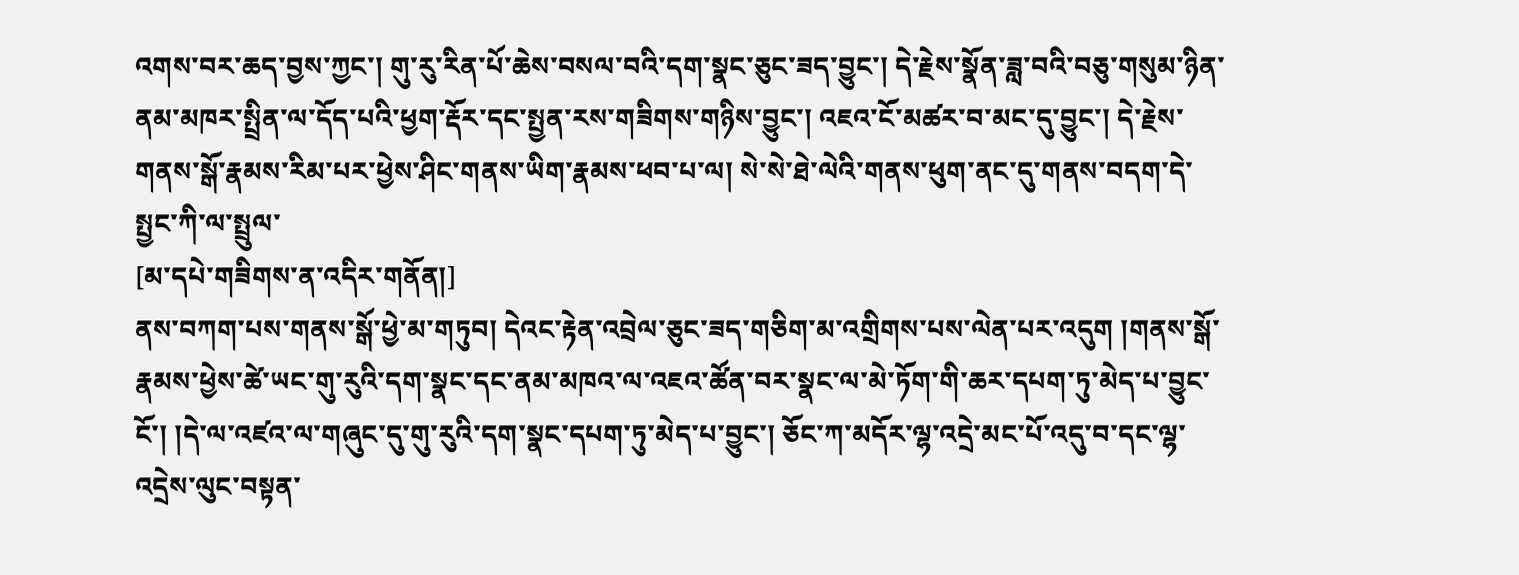འགས་བར་ཆད་བྱས་ཀྱང་། གུ་རུ་རིན་པོ་ཆེས་བསལ་བའི་དག་སྣང་ཅུང་ཟད་བྱུང་། དེ་རྗེས་སྣོན་ཟླ་བའི་བཅུ་གསུམ་ཉིན་ནམ་མཁར་སྤྲིན་ལ་དོད་པའི་ཕྱག་རྡོར་དང་སྤྱན་རས་གཟིགས་གཉིས་བྱུང་། འཇའ་ངོ་མཚར་བ་མང་དུ་བྱུང་། དེ་རྗེས་གནས་སྒོ་རྣམས་རིམ་པར་ཕྱེས་ཤིང་གནས་ཡིག་རྣམས་ཕབ་པ་ལ། སེ་སེ་ཐེ་ལེའི་གནས་ཕུག་ནང་དུ་གནས་བདག་དེ་སྤྱང་ཀི་ལ་སྤྲུལ་
[མ་དཔེ་གཟིགས་ན་འདིར་གནོན།]
ནས་བཀག་པས་གནས་སྒོ་ཕྱེ་མ་གཏུབ། དེའང་རྟེན་འབྲེལ་ཅུང་ཟད་གཅིག་མ་འགྲིགས་པས་ལེན་པར་འདུག །གནས་སྒོ་རྣམས་ཕྱེས་ཚེ་ཡང་གུ་རུའི་དག་སྣང་དང་ནམ་མཁའ་ལ་འཇའ་ཚོན་བར་སྣང་ལ་མེ་ཏོག་གི་ཆར་དཔག་ཏུ་མེད་པ་བྱུང་ངོ་། །དེ་ལ་འཛའ་ལ་གཞུང་དུ་གུ་རུའི་དག་སྣང་དཔག་ཏུ་མེད་པ་བྱུང་། ཅོང་ཀ་མདོར་ལྷ་འདྲེ་མང་པོ་འདུ་བ་དང་ལྷ་འདྲེས་ལུང་བསྟན་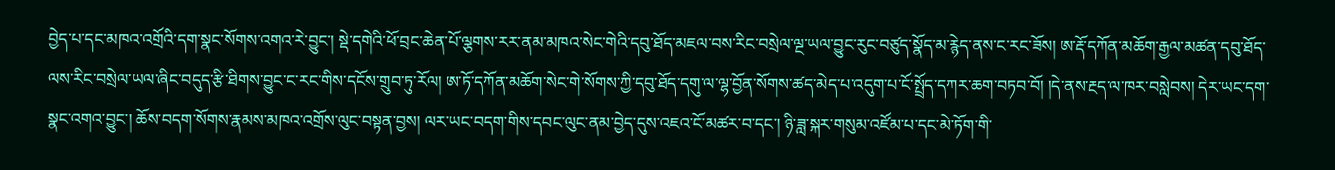བྱེད་པ་དང་མཁའ་འགྲོའི་དག་སྣང་སོགས་འགའ་རེ་བྱུང་། སྡེ་དགེའི་ཕོ་བྲང་ཆེན་པོ་ལྕགས་རར་ནམ་མཁའ་སེང་གེའི་དབུ་ཐོད་མཇལ་བས་རིང་བསྲེལ་ལྔ་ཡལ་བྱུང་རུང་བཙུད་སྣོད་མ་རྙེད་ནས་ང་རང་ཟོས། ཨ་རྡོ་དཀོན་མཆོག་རྒྱལ་མཚན་དབུ་ཐོད་ལས་རིང་བསྲེལ་ཡལ་ཞིང་བདུད་རྩི་ཐིགས་བྱུང་ང་རང་གིས་དངོས་གྲུབ་ཏུ་རོལ། ཨ་ཏོ་དཀོན་མཆོག་སེང་གེ་སོགས་ཀྱི་དབུ་ཐོད་དགུ་ལ་ལྷ་བྱོན་སོགས་ཚད་མེད་པ་འདུག་པ་ངོ་སྤྲོད་དཀར་ཆག་བཏབ་བོ། །དེ་ནས་རྔད་ལ་ཁར་བསླེབས། དེར་ཡང་དག་སྣང་འགའ་བྱུང་། ཆོས་བདག་སོགས་རྣམས་མཁའ་འགྲོས་ལུང་བསྟན་བྱས། ལར་ཡང་བདག་གིས་དབང་ལུང་ནམ་བྱེད་དུས་འཇའ་ངོ་མཚར་བ་དང་། ཉི་ཟླ་སྐར་གསུམ་འཛོམ་པ་དང་མེ་ཏོག་གི་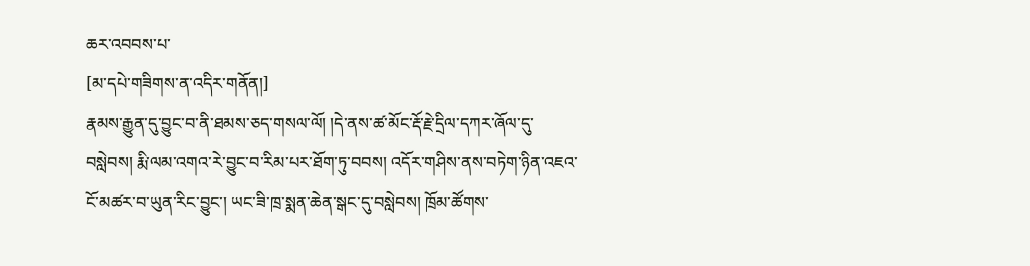ཆར་འབབས་པ་
[མ་དཔེ་གཟིགས་ན་འདིར་གནོན།]
རྣམས་རྒྱུན་དུ་བྱུང་བ་ནི་ཐམས་ཅད་གསལ་ལོ། །དེ་ནས་ཚ་མོང་རྡོ་རྗེ་དྲིལ་དཀར་ཞོལ་དུ་བསླེབས། རྨི་ལམ་འགའ་རེ་བྱུང་བ་རིམ་པར་ཐོག་ཏུ་བབས། འདོར་གཤིས་ནས་བཏེག་ཉིན་འཇའ་ངོ་མཚར་བ་ཡུན་རིང་བྱུང་། ཡང་ཟི་ཁྲ་སྨན་ཆེན་སྒང་དུ་བསླེབས། ཁྲོམ་ཚོགས་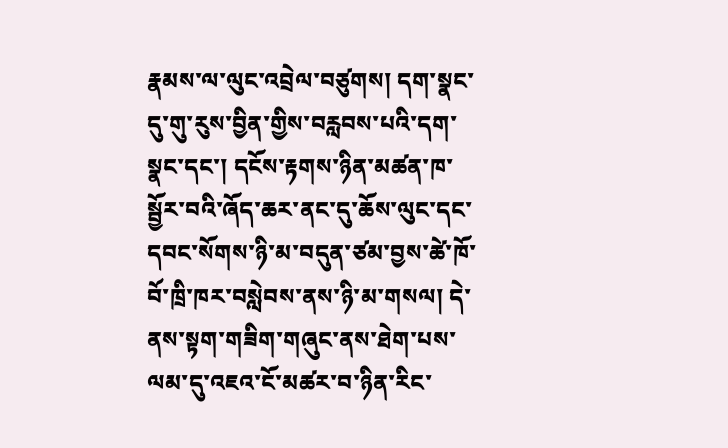རྣམས་ལ་ལུང་འབྲེལ་བཙུགས། དག་སྣང་དུ་གུ་རུས་བྱིན་གྱིས་བརླབས་པའི་དག་སྣང་དང་། དངོས་རྟགས་ཉིན་མཚན་ཁ་སྦྱོར་བའི་ཞོད་ཆར་ནང་དུ་ཆོས་ལུང་དང་དབང་སོགས་ཉི་མ་བདུན་ཙམ་བྱས་ཚེ་ཁོ་བོ་ཁྲི་ཁར་བསླེབས་ནས་ཉི་མ་གསལ། དེ་ནས་སྟག་གཟིག་གཞུང་ནས་ཐེག་པས་ལམ་དུ་འཇའ་ངོ་མཚར་བ་ཉིན་རིང་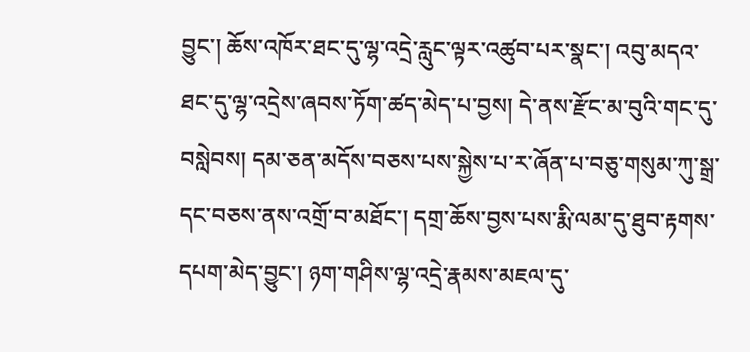བྱུང་། ཆོས་འཁོར་ཐང་དུ་ལྷ་འདྲེ་རླུང་ལྟར་འཚུབ་པར་སྣང་། འབུ་མདའ་ཐང་དུ་ལྷ་འདྲེས་ཞབས་ཏོག་ཚད་མེད་པ་བྱས། དེ་ནས་རྫོང་མ་བུའི་གང་དུ་བསླེབས། དམ་ཅན་མདོས་བཅས་པས་སྐྱེས་པ་ར་ཞོན་པ་བཅུ་གསུམ་ཀུ་སྒྲ་དང་བཅས་ནས་འགྲོ་བ་མཐོང་། དགྲ་ཆོས་བྱས་པས་རྨི་ལམ་དུ་ཐུབ་རྟགས་དཔག་མེད་བྱུང་། ཉག་གཤིས་ལྷ་འདྲེ་རྣམས་མཇལ་དུ་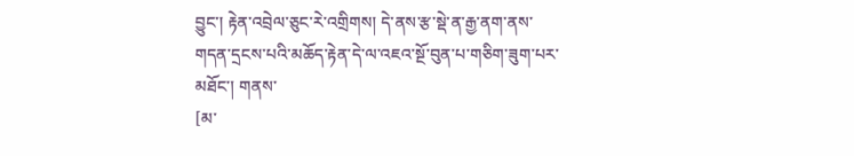བྱུང་། རྟེན་འབྲེལ་ཅུང་རེ་འགྲིགས། དེ་ནས་རྩ་སྡེ་ན་རྒྱ་ནག་ནས་གདན་དྲངས་པའི་མཆོད་རྟེན་དེ་ལ་འཇའ་སྔོ་བུན་པ་གཅིག་ཟུག་པར་མཐོང་། གནས་
[མ་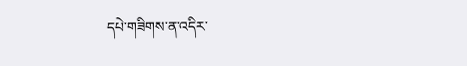དཔེ་གཟིགས་ན་འདིར་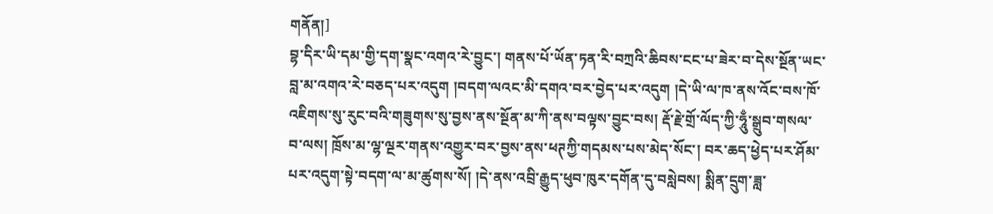གནོན།]
བྷ་དིར་ཡི་དམ་གྱི་དག་སྣང་འགའ་རེ་བྱུང་། གནས་པོ་ཡོན་ཏན་རི་བཀྲའི་ཆིབས་ངང་པ་ཟེར་བ་དེས་སྔོན་ཡང་བླ་མ་འགའ་རེ་བཅད་པར་འདུག །བདག་ལའང་མི་དགའ་བར་བྱེད་པར་འདུག །དེ་ཡི་ལ་ཁ་ནས་འོང་བས་ཁོ་འཇིགས་སུ་རུང་བའི་གཟུགས་སུ་བྱས་ནས་སྔོན་མ་ཀི་ནས་བལྟས་བྱུང་བས། རྡོ་རྗེ་གྲོ་ལོད་ཀྱི་ཧཱུྃ་སྒྲུབ་གསལ་བ་ལས། ཁྲོས་མ་ལྷ་ལྔར་གནས་འགྱུར་བར་བྱས་ནས་ཕཊཀྱི་གདམས་པས་མེད་སོང་། བར་ཆད་ཕྱེད་པར་ཤོམ་པར་འདུག་སྟེ་བདག་ལ་མ་ཚུགས་སོ། །དེ་ནས་འབྲི་རྒྱུད་ཕུབ་ཁུར་དགོན་དུ་བསླེབས། སྨིན་དྲུག་ཟླ་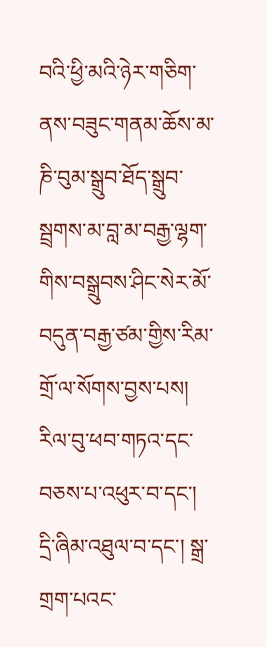བའི་ཕྱི་མའི་ཉེར་གཅིག་ནས་བཟུང་གནམ་ཆོས་མ་ཎི་བུམ་སྒྲུབ་ཐོད་སྒྲུབ་སྦྲགས་མ་བླ་མ་བརྒྱ་ལྷག་གིས་བསྒྲུབས་ཤིང་སེར་མོ་བདུན་བརྒྱ་ཙམ་གྱིས་རིམ་གྲོ་ལ་སོགས་བྱས་པས། རིལ་བུ་ཕབ་གཏའ་དང་བཅས་པ་འཕུར་བ་དང་། དྲི་ཞིམ་འཐུལ་བ་དང་། སྒྲ་གྲག་པའང་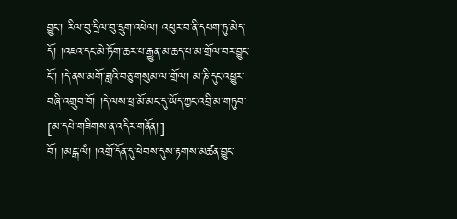བྱུང་། རིལ་བུ་དྲིལ་བུ་དྲུག་འཕེལ། འཕུར་བ་ནི་དཔག་ཏུ་མེད་དོ། །འཇའ་དང་མེ་ཏོག་ཆར་པ་རྒྱུན་མ་ཆད་པ་མ་གྲོལ་བར་བྱུང་ངོ་། །དེ་ནས་མགོ་ཟླའི་བཅུ་གསུམ་ལ་གྲོལ། མ་ཎི་དུང་འཕྱུར་བཞི་འགྲུབ་བོ། །དེ་ལས་ཕྲ་མོ་མང་དུ་ཡོད་ཀྱང་འབྲི་མ་གཏུབ་
[མ་དཔེ་གཟིགས་ན་འདིར་གནོན།]
བོ། །མངྒ་ལཾ། །འགྲོ་དོན་དུ་ཕེབས་དུས་རྟགས་མཚན་བྱུང་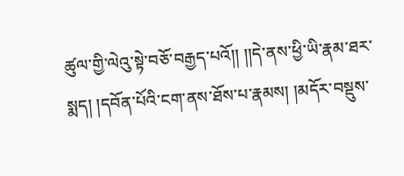ཚུལ་གྱི་ལེའུ་སྟེ་བཅོ་བརྒྱད་པའོ།། །།དེ་ནས་ཕྱི་ཡི་རྣམ་ཐར་སྨད། །དབོན་པོའི་ངག་ནས་ཐོས་པ་རྣམས། །མདོར་བསྡུས་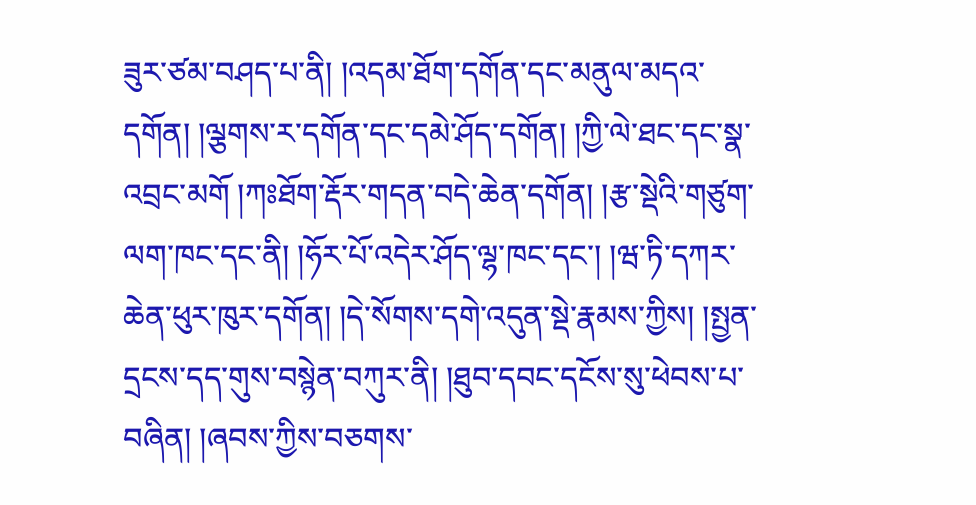ཟུར་ཙམ་བཤད་པ་ནི། །འདམ་ཐོག་དགོན་དང་མནུལ་མདའ་དགོན། །ལྕགས་ར་དགོན་དང་དམེ་ཤོད་དགོན། །ཀྱི་ལེ་ཐང་དང་སྣ་འབྲང་མགོ །ཀཿཐོག་རྡོར་གདན་བདེ་ཆེན་དགོན། །རྩ་སྡེའི་གཙུག་ལག་ཁང་དང་ནི། །ཧོར་པོ་འདེར་ཤོད་ལྷ་ཁང་དང་། །ཝ་ཏི་དཀར་ཆེན་ཕུར་ཁུར་དགོན། །དེ་སོགས་དགེ་འདུན་སྡེ་རྣམས་ཀྱིས། །སྤྱན་དྲངས་དད་གུས་བསྙེན་བཀུར་ནི། །ཐུབ་དབང་དངོས་སུ་ཕེབས་པ་བཞིན། །ཞབས་ཀྱིས་བཅགས་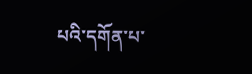པའི་དགོན་པ་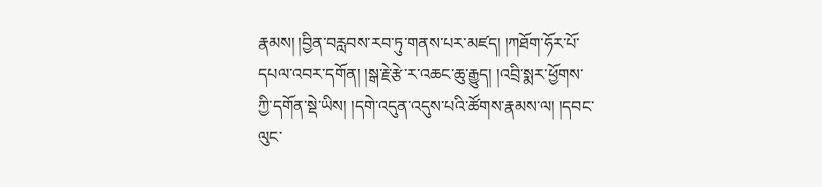རྣམས། །བྱིན་བརླབས་རབ་ཏུ་གནས་པར་མཛད། །ཀཐོག་ཧོར་པོ་དཔལ་འབར་དགོན། །སྒ་རྗེ་རྩེ་ར་འཆང་ཆུ་རྒྱུད། །འབྲི་སྨར་ཕྱོགས་ཀྱི་དགོན་སྡེ་ཡིས། །དགེ་འདུན་འདུས་པའི་ཚོགས་རྣམས་ལ། །དབང་ལུང་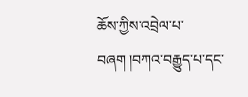ཆོས་ཀྱིས་འབྲེལ་པ་བཞག །བཀའ་བརྒྱུད་པ་དང་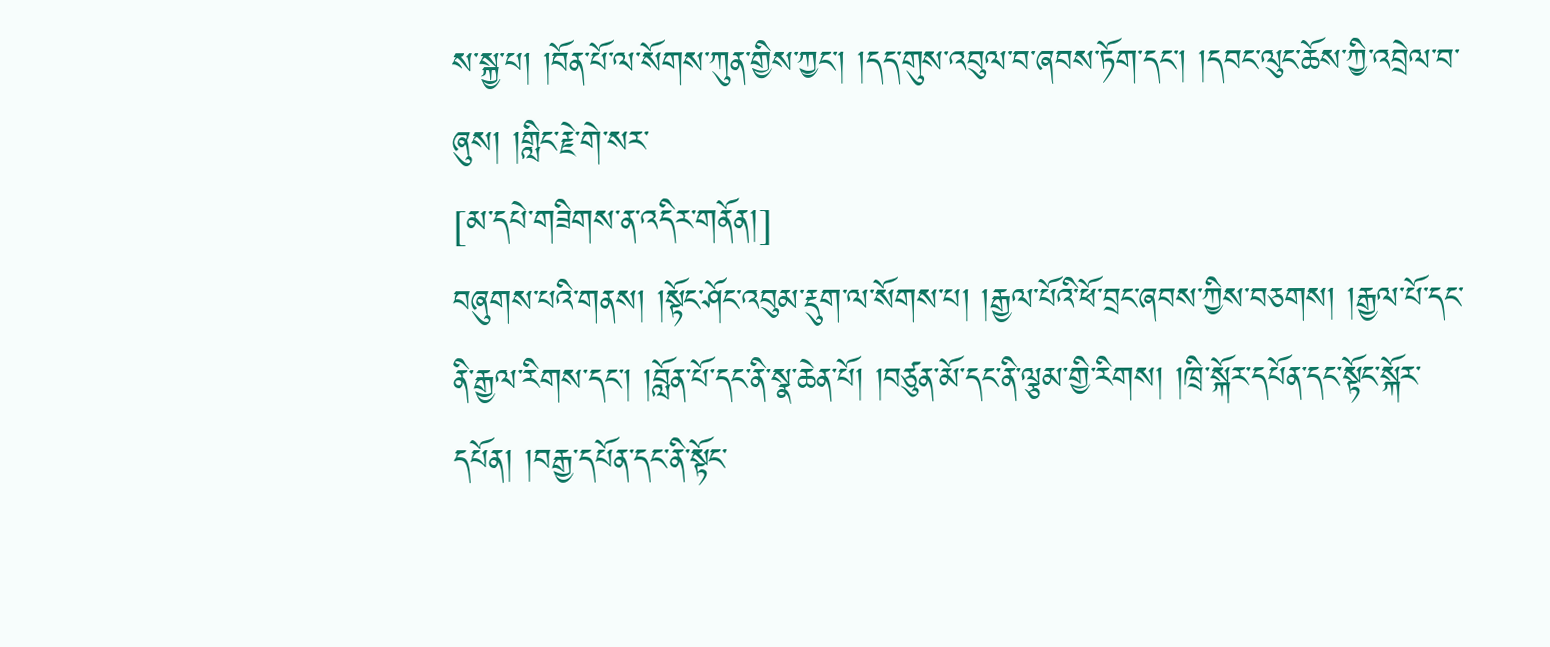ས་སྐྱ་པ། །བོན་པོ་ལ་སོགས་ཀུན་གྱིས་ཀྱང་། །དད་གུས་འབུལ་བ་ཞབས་ཏོག་དང་། །དབང་ལུང་ཆོས་ཀྱི་འབྲེལ་བ་ཞུས། །གླིང་རྗེ་གེ་སར་
[མ་དཔེ་གཟིགས་ན་འདིར་གནོན།]
བཞུགས་པའི་གནས། །སྟོང་ཤོང་འབུམ་རྡུག་ལ་སོགས་པ། །རྒྱལ་པོའི་ཕོ་བྲང་ཞབས་ཀྱིས་བཅགས། །རྒྱལ་པོ་དང་ནི་རྒྱལ་རིགས་དང་། །བློན་པོ་དང་ནི་སྣ་ཆེན་པོ། །བཙུན་མོ་དང་ནི་ལྕམ་གྱི་རིགས། །ཁྲི་སྐོར་དཔོན་དང་སྟོང་སྐོར་དཔོན། །བརྒྱ་དཔོན་དང་ནི་སྟོང་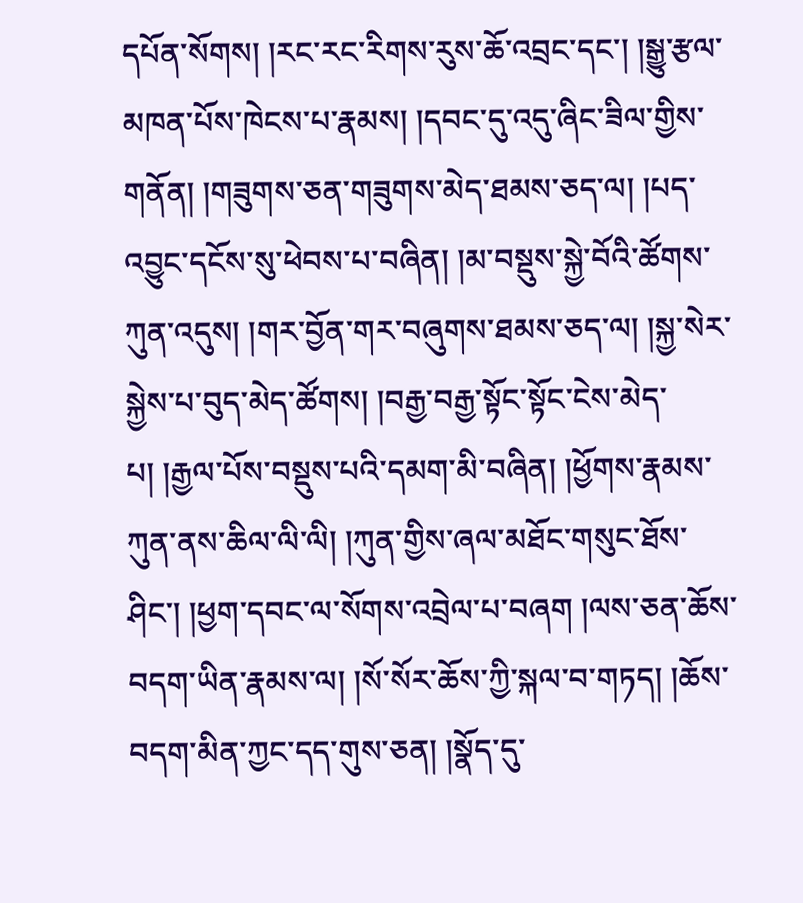དཔོན་སོགས། །རང་རང་རིགས་རུས་ཆོ་འབྲང་དང་། །སྒྱུ་རྩལ་མཁན་པོས་ཁེངས་པ་རྣམས། །དབང་དུ་འདུ་ཞིང་ཟིལ་གྱིས་གནོན། །གཟུགས་ཅན་གཟུགས་མེད་ཐམས་ཅད་ལ། །པད་འབྱུང་དངོས་སུ་ཕེབས་པ་བཞིན། །མ་བསྡུས་སྐྱེ་བོའི་ཚོགས་ཀུན་འདུས། །གར་བྱོན་གར་བཞུགས་ཐམས་ཅད་ལ། །སྐྱ་སེར་སྐྱེས་པ་བུད་མེད་ཚོགས། །བརྒྱ་བརྒྱ་སྟོང་སྟོང་ངེས་མེད་པ། །རྒྱལ་པོས་བསྡུས་པའི་དམག་མི་བཞིན། །ཕྱོགས་རྣམས་ཀུན་ནས་ཆིལ་ལི་ལི། །ཀུན་གྱིས་ཞལ་མཐོང་གསུང་ཐོས་ཤིང་། །ཕྱག་དབང་ལ་སོགས་འབྲེལ་པ་བཞག །ལས་ཅན་ཆོས་བདག་ཡིན་རྣམས་ལ། །སོ་སོར་ཆོས་ཀྱི་སྐལ་བ་གཏད། །ཆོས་བདག་མིན་ཀྱང་དད་གུས་ཅན། །སྣོད་དུ་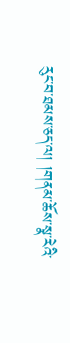རུང་བ་ཐམས་ཅད་ལ། །གནམ་ཆོས་སྣ་རེའི་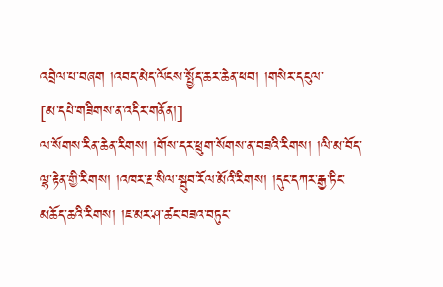འབྲེལ་པ་བཞག །འབད་མེད་ལོངས་སྤྱོད་ཆར་ཆེན་ཕབ། །གསེར་དངུལ་
[མ་དཔེ་གཟིགས་ན་འདིར་གནོན།]
ལ་སོགས་རིན་ཆེན་རིགས། །གོས་དར་ཕྲུག་སོགས་ན་བཟའི་རིགས། །ལི་མ་བོད་ལྷ་རྟེན་གྱི་རིགས། །འཁར་རྔ་སིལ་སྦུབ་རོལ་མོའི་རིགས། །དུང་དཀར་རྒྱ་ཏིང་མཆོད་ཆའི་རིགས། །ཇ་མར་ཤ་ཚང་བཟའ་བཏུང་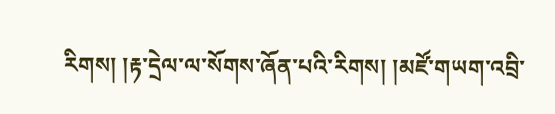རིགས། །རྟ་དྲེལ་ལ་སོགས་ཞོན་པའི་རིགས། །མཛོ་གཡག་འབྲི་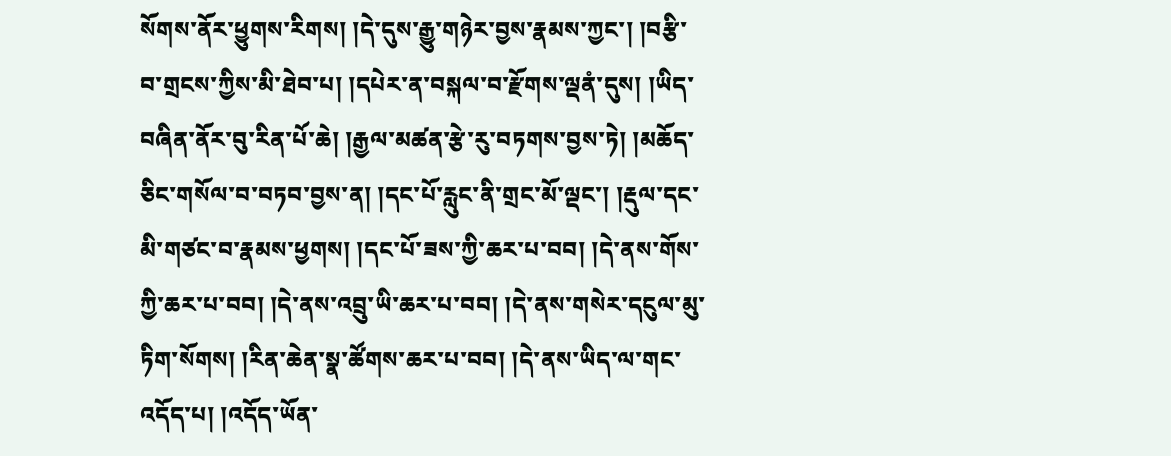སོགས་ནོར་ཕྱུགས་རིགས། །དེ་དུས་རྒྱུ་གཉེར་བྱས་རྣམས་ཀྱང་། །བརྩི་བ་གྲངས་ཀྱིས་མི་ཐེབ་པ། །དཔེར་ན་བསྐལ་བ་རྫོགས་ལྡནཾ་དུས། །ཡིད་བཞིན་ནོར་བུ་རིན་པོ་ཆེ། །རྒྱལ་མཚན་རྩེ་རུ་བཏགས་བྱས་ཏེ། །མཆོད་ཅིང་གསོལ་བ་བཏབ་བྱས་ན། །དང་པོ་རླུང་ནི་གྲང་མོ་ལྡང་། །རྡུལ་དང་མི་གཙང་བ་རྣམས་ཕྱགས། །དང་པོ་ཟས་ཀྱི་ཆར་པ་བབ། །དེ་ནས་གོས་ཀྱི་ཆར་པ་བབ། །དེ་ནས་འབྲུ་ཡི་ཆར་པ་བབ། །དེ་ནས་གསེར་དངུལ་མུ་ཏིག་སོགས། །རིན་ཆེན་སྣ་ཚོགས་ཆར་པ་བབ། །དེ་ནས་ཡིད་ལ་གང་འདོད་པ། །འདོད་ཡོན་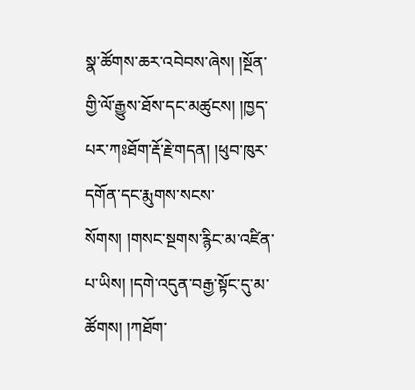སྣ་ཚོགས་ཆར་འབེབས་ཞེས། །སྔོན་གྱི་ལོ་རྒྱུས་ཐོས་དང་མཚུངས། །ཁྱད་པར་ཀཿཐོག་རྡོ་རྗེ་གདན། །ཕུབ་ཁུར་དགོན་དང་རྨུགས་སངས་སོགས། །གསང་སྔགས་རྙིང་མ་འཛིན་པ་ཡིས། །དགེ་འདུན་བརྒྱ་སྟོང་དུ་མ་ཚོགས། །ཀཐོག་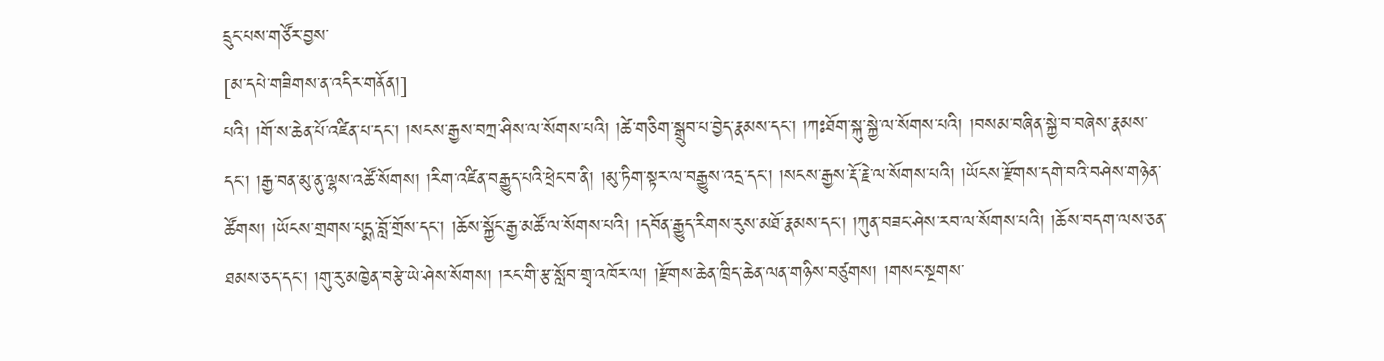དྲུང་པས་གཙོར་བྱས་
[མ་དཔེ་གཟིགས་ན་འདིར་གནོན།]
པའི། །གོ་ས་ཆེན་པོ་འཛིན་པ་དང་། །སངས་རྒྱས་བཀྲ་ཤིས་ལ་སོགས་པའི། །ཚེ་གཅིག་སྒྲུབ་པ་བྱེད་རྣམས་དང་། །ཀཿཐོག་སྐུ་སྐྱེ་ལ་སོགས་པའི། །བསམ་བཞིན་སྐྱེ་བ་བཞེས་རྣམས་དང་། །རྒྱ་བན་མུ་ནུ་ལྷས་འཚོ་སོགས། །རིག་འཛིན་བརྒྱུད་པའི་ཕྲེང་བ་ནི། །མུ་ཏིག་སྟར་ལ་བརྒྱུས་འདྲ་དང་། །སངས་རྒྱས་རྡོ་རྗེ་ལ་སོགས་པའི། །ཡོངས་རྫོགས་དགེ་བའི་བཤེས་གཉེན་ཚོགས། །ཡོངས་གྲགས་པདྨ་བློ་གྲོས་དང་། །ཆོས་སྐྱོང་རྒྱ་མཚོ་ལ་སོགས་པའི། །དབོན་རྒྱུད་རིགས་རུས་མཐོ་རྣམས་དང་། །ཀུན་བཟང་ཤེས་རབ་ལ་སོགས་པའི། །ཆོས་བདག་ལས་ཅན་ཐམས་ཅད་དང་། །གུ་རུ་མཁྱེན་བརྩེ་ཡེ་ཤེས་སོགས། །རང་གི་རྩ་སློབ་གྲྭ་འཁོར་ལ། །རྫོགས་ཆེན་ཁྲིད་ཆེན་ལན་གཉིས་བཙུགས། །གསང་སྔགས་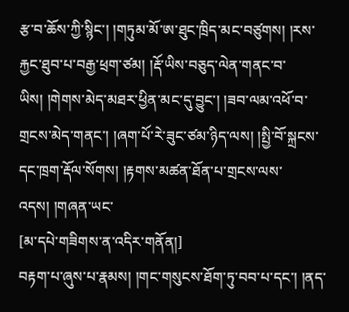རྩ་བ་ཆོས་ཀྱི་སྙིང་། །གཏུམ་མོ་ཨ་ཐུང་ཁྲིད་མང་བཙུགས། །རས་རྐྱང་ཐུབ་པ་བརྒྱ་ཕྲག་ཙམ། །རྡོ་ཡིས་བཅུད་ལེན་གནང་བ་ཡིས། །གེགས་མེད་མཐར་ཕྱིན་མང་དུ་བྱུང་། །ཟབ་ལམ་འཕོ་བ་གྲངས་མེད་གནང་། །ཞག་པོ་རེ་ཟུང་ཙམ་ཉིད་ལས། །སྤྱི་བོ་སྐྲངས་དང་ཁྲག་རྡོལ་སོགས། །རྟགས་མཚན་ཐོན་པ་གྲངས་ལས་འདས། །གཞན་ཡང་
[མ་དཔེ་གཟིགས་ན་འདིར་གནོན།]
བརྟག་པ་ཞུས་པ་རྣམས། །གང་གསུངས་ཐོག་ཏུ་བབ་པ་དང་། །ནད་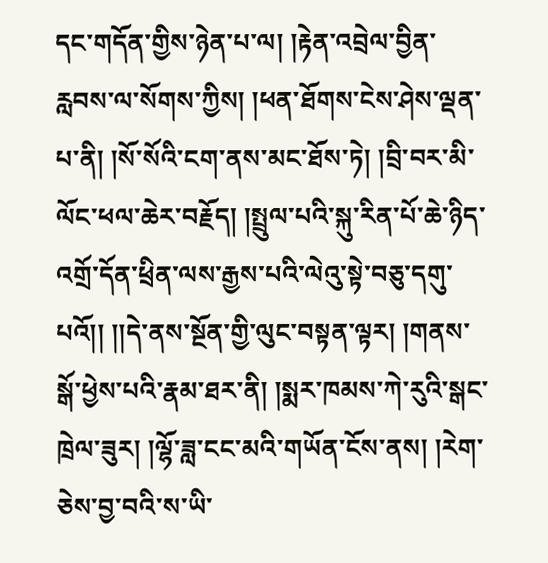དང་གདོན་གྱིས་ཉེན་པ་ལ། །རྟེན་འབྲེལ་བྱིན་རླབས་ལ་སོགས་ཀྱིས། །ཕན་ཐོགས་ངེས་ཤེས་ལྡན་པ་ནི། །སོ་སོའི་ངག་ནས་མང་ཐོས་ཏེ། །བྲི་བར་མི་ལོང་ཕལ་ཆེར་བརྗོད། །སྤྲུལ་པའི་སྐུ་རིན་པོ་ཆེ་ཉིད་འགྲོ་དོན་ཕྲིན་ལས་རྒྱས་པའི་ལེའུ་སྟེ་བཅུ་དགུ་པའོ།། །།དེ་ནས་སྔོན་གྱི་ལུང་བསྟན་ལྟར། །གནས་སྒོ་ཕྱེས་པའི་རྣམ་ཐར་ནི། །སྨར་ཁམས་ཀེ་རུའི་སྒང་ཁྲེལ་ཟུར། །ལྷོ་ཟླ་ངང་མའི་གཡོན་ངོས་ནས། །རེག་ཅེས་བྱ་བའི་ས་ཡི་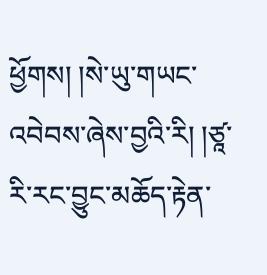ཕྱོགས། །སེ་ཡུ་གཡང་འབེབས་ཞེས་བྱའི་རི། །ཙཱ་རི་རང་བྱུང་མཆོད་རྟེན་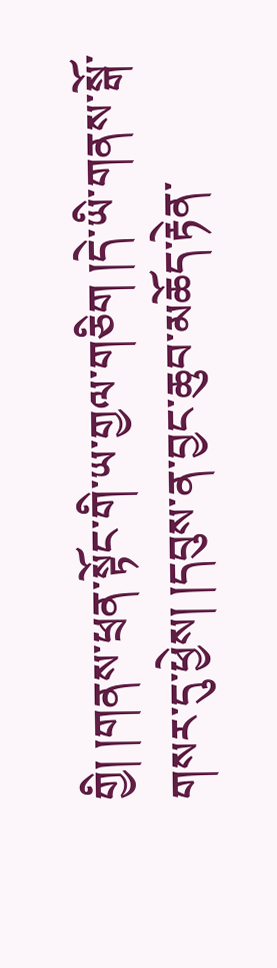གྱི། །གནས་ཕྲན་སྟོང་གི་ཡ་གྱལ་གཅིག །དེ་ཡི་གནས་སྒོ་གསར་དུ་ཕྱེས། །དབུས་ན་བྱང་ཆུབ་མཆོད་རྟེན་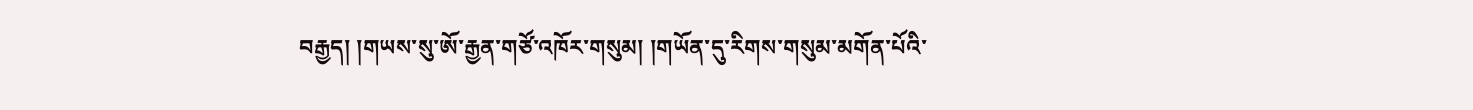བརྒྱད། །གཡས་སུ་ཨོ་རྒྱན་གཙོ་འཁོར་གསུམ། །གཡོན་དུ་རིགས་གསུམ་མགོན་པོའི་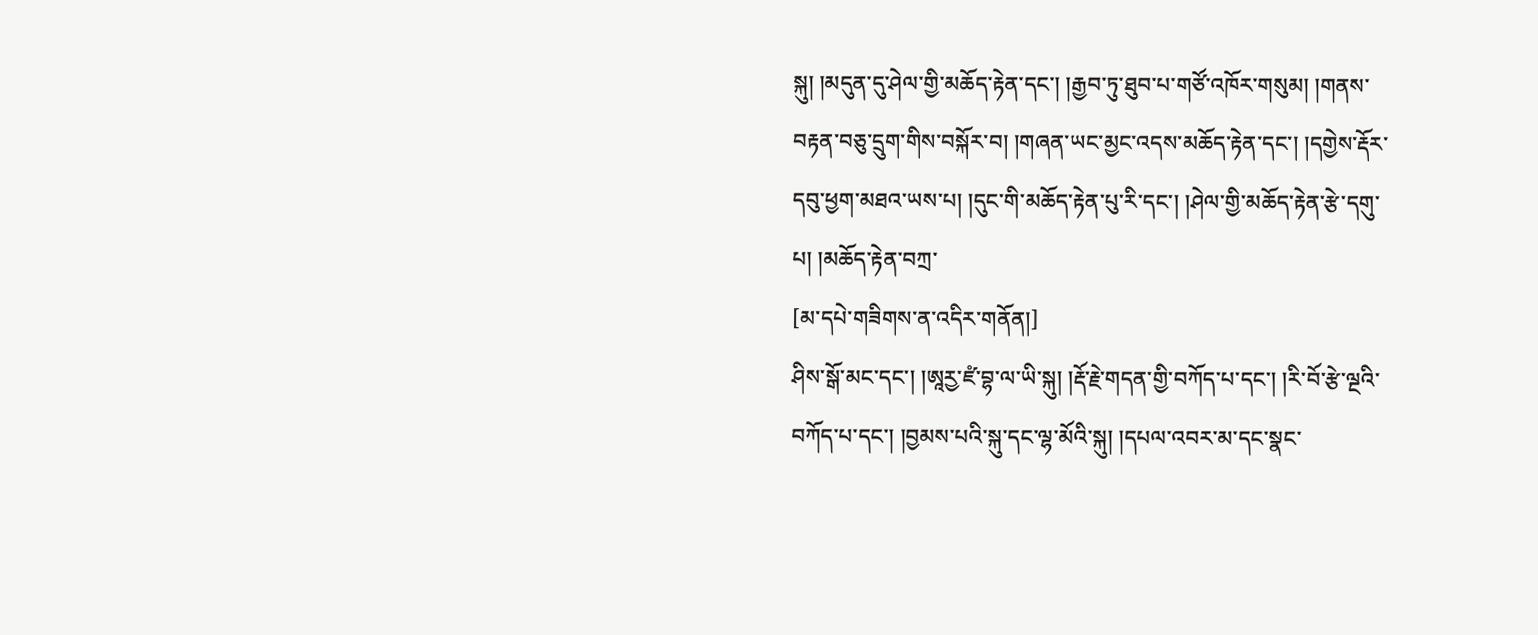སྐུ། །མདུན་དུ་ཤེལ་གྱི་མཆོད་རྟེན་དང་། །རྒྱབ་ཏུ་ཐུབ་པ་གཙོ་འཁོར་གསུམ། །གནས་བརྟན་བཅུ་དྲུག་གིས་བསྐོར་བ། །གཞན་ཡང་མྱང་འདས་མཆོད་རྟེན་དང་། །དགྱེས་རྡོར་དབུ་ཕྱག་མཐའ་ཡས་པ། །དུང་གི་མཆོད་རྟེན་པུ་རི་དང་། །ཤེལ་གྱི་མཆོད་རྟེན་རྩེ་དགུ་པ། །མཆོད་རྟེན་བཀྲ་
[མ་དཔེ་གཟིགས་ན་འདིར་གནོན།]
ཤིས་སྒོ་མང་དང་། །ཨཱརྱ་ཛཾ་བྷ་ལ་ཡི་སྐུ། །རྡོ་རྗེ་གདན་གྱི་བཀོད་པ་དང་། །རི་བོ་རྩེ་ལྔའི་བཀོད་པ་དང་། །བྱམས་པའི་སྐུ་དང་ལྷ་མོའི་སྐུ། །དཔལ་འབར་མ་དང་སྣང་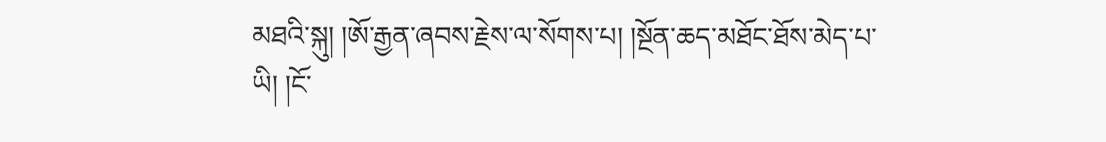མཐའི་སྐུ། །ཨོ་རྒྱན་ཞབས་རྗེས་ལ་སོགས་པ། །སྔོན་ཆད་མཐོང་ཐོས་མེད་པ་ཡི། །ངོ་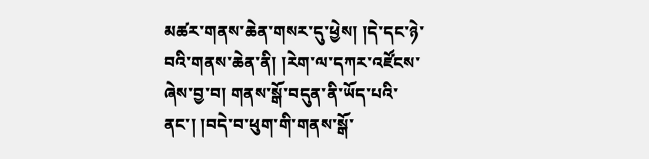མཚར་གནས་ཆེན་གསར་དུ་ཕྱེས། །དེ་དང་ཉེ་བའི་གནས་ཆེན་ནི། །རེག་ལ་དཀར་འཛོངས་ཞེས་བྱ་བ། གནས་སྒོ་བདུན་ནི་ཡོད་པའི་ནང་། །བདེ་བ་ཕུག་གི་གནས་སྒོ་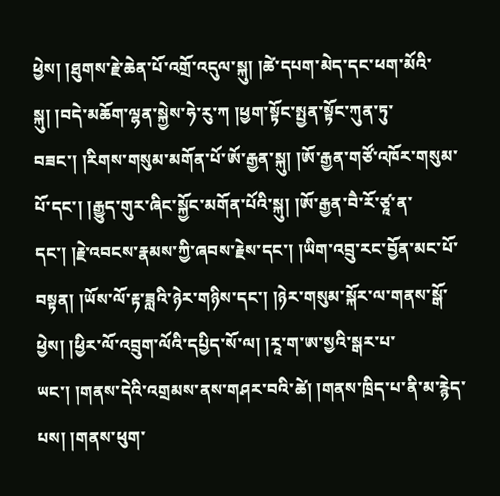ཕྱེས། །ཐུགས་རྗེ་ཆེན་པོ་འགྲོ་འདུལ་སྐུ། །ཚེ་དཔག་མེད་དང་ཕག་མོའི་སྐུ། །བདེ་མཆོག་ལྷན་སྐྱེས་ཧེ་རུ་ཀ །ཕྱག་སྟོང་སྤྱན་སྟོང་ཀུན་ཏུ་བཟང་། །རིགས་གསུམ་མགོན་པོ་ཨོ་རྒྱན་སྐུ། །ཨོ་རྒྱན་གཙོ་འཁོར་གསུམ་པོ་དང་། །རྒྱུད་གུར་ཞིང་སྐྱོང་མགོན་པོའི་སྐུ། །ཨོ་རྒྱན་བཻ་རོ་ཙཱ་ན་དང་། །རྗེ་འབངས་རྣམས་ཀྱི་ཞབས་རྗེས་དང་། །ཡིག་འབྲུ་རང་བྱོན་མང་པོ་བསྟན། །ཡོས་ལོ་རྟ་ཟླའི་ཉེར་གཉིས་དང་། །ཉེར་གསུམ་སྐོར་ལ་གནས་སྒོ་ཕྱེས། །ཕྱིར་ལོ་འབྲུག་ལོའི་དཔྱིད་སོ་ལ། །རཱ་ག་ཨ་སྱའི་སྒར་པ་ཡང་། །གནས་དེའི་འགྲམས་ནས་གཤར་བའི་ཚེ། །གནས་ཁྲིད་པ་ནི་མ་རྙེད་པས། །གནས་ཕུག་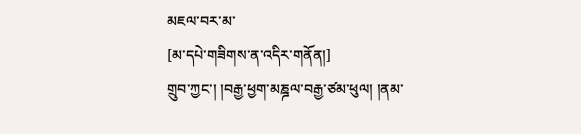མཇལ་བར་མ་
[མ་དཔེ་གཟིགས་ན་འདིར་གནོན།]
གྲུབ་ཀྱང་། །བརྒྱ་ཕྱག་མཎྜལ་བརྒྱ་ཙམ་ཕུལ། །ནམ་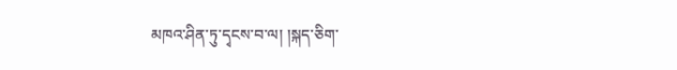མཁའ་ཤིན་ཏུ་དྭངས་བ་ལ། །སྐད་ཅིག་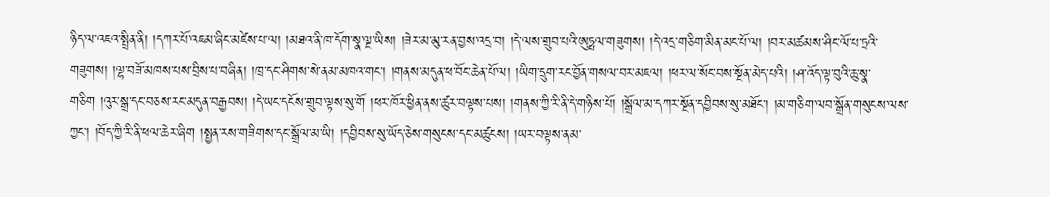ཉིད་ལ་འཇའ་སྤྲིན་ནི། །དཀར་པོ་འཇམ་ཞིང་མཛེས་པ་ལ། །མཐའ་ནི་ཁ་དོག་སྣ་ལྔ་ཡིས། །ཟེར་མ་མུ་རན་བྱས་འདྲ་བ། །དེ་ལས་གྲུབ་པའི་ཨུཏྤལ་གཟུགས། །དེ་འདྲ་གཅིག་མིན་མང་པོ་ལ། །བར་མཚམས་ཤིང་ལོ་པ་ཏྲའི་གཟུགས། །ལྷ་བཟོ་མཁས་པས་བྲིས་པ་བཞིན། །ཁྲ་དང་ཤིགས་སེ་ནམ་མཁའ་གང་། །གནས་མདུན་ཕ་བོང་ཆེན་པོ་ལ། །ཡིག་དྲུག་རང་བྱོན་གསལ་བར་མཇལ། །ཕར་ལ་སོང་བས་སྔོན་མེད་པའི། །ཤ་འོད་ལྟ་བུའི་ཆུ་སྣ་གཅིག །འུར་སྒྲ་དང་བཅས་རང་མདུན་བརྒྱབས། །དེ་ཡང་དངོས་གྲུབ་ལྟས་སུ་གོ །ཕར་ཁོར་ཕྱིན་ནས་ཚུར་བལྟས་པས། །གནས་ཀྱི་རི་ནི་དེ་གཉིས་པོ། །སྒྲོལ་མ་དཀར་སྔོན་དབྱིབས་སུ་མཐོང་། །མ་གཅིག་ལབ་སྒྲོན་གསུངས་ལས་ཀྱང་། །བོད་ཀྱི་རི་ནི་ཕལ་ཆེར་ཞིག །སྤྱན་རས་གཟིགས་དང་སྒྲོལ་མ་ཡི། །དབྱིབས་སུ་ཡོད་ཅེས་གསུངས་དང་མཚུངས། །ཡར་བལྟས་ནམ་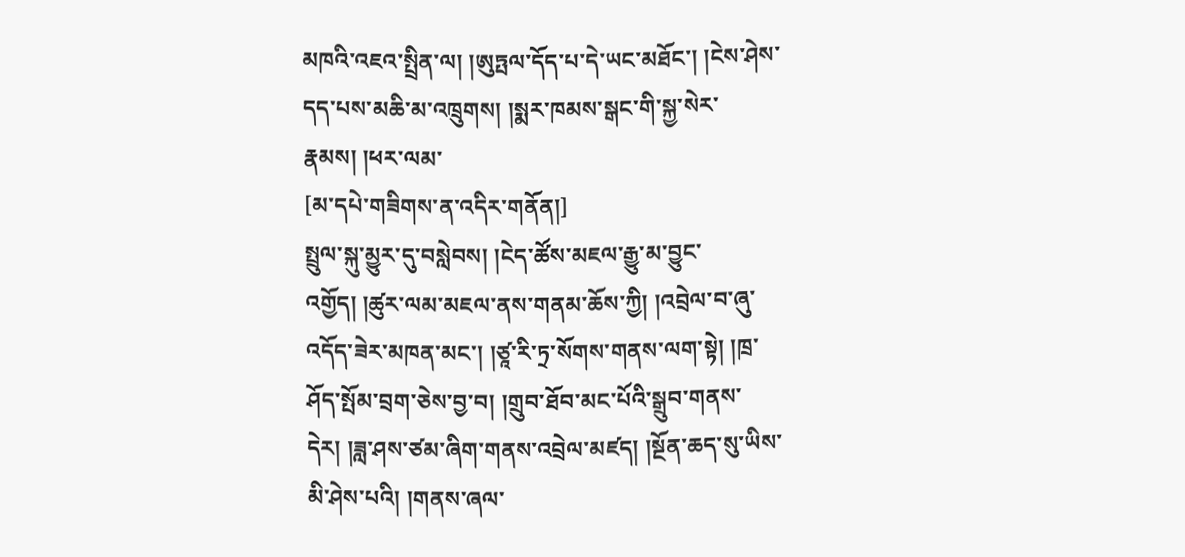མཁའི་འཇའ་སྤྲིན་ལ། །ཨུཏྤལ་དོད་པ་དེ་ཡང་མཐོང་། །ངེས་ཤེས་དད་པས་མཆི་མ་འཁྲུགས། །སྨར་ཁམས་སྒང་གི་སྐྱ་སེར་རྣམས། །ཕར་ལམ་
[མ་དཔེ་གཟིགས་ན་འདིར་གནོན།]
སྤྲུལ་སྐུ་མྱུར་དུ་བསླེབས། །ངེད་ཚོས་མཇལ་རྒྱུ་མ་བྱུང་འགྱོད། །ཚུར་ལམ་མཇལ་ནས་གནམ་ཆོས་ཀྱི། །འབྲེལ་བ་ཞུ་འདོད་ཟེར་མཁན་མང་། །ཙཱ་རི་ཏྲ་སོགས་གནས་ལག་སྟེ། །ཁྲ་ཤོད་སྤོམ་བྲག་ཅེས་བྱ་བ། །གྲུབ་ཐོབ་མང་པོའི་སྒྲུབ་གནས་དེར། །ཟླ་ཤས་ཙམ་ཞིག་གནས་འབྲེལ་མཛད། །སྔོན་ཆད་སུ་ཡིས་མི་ཤེས་པའི། །གནས་ཞལ་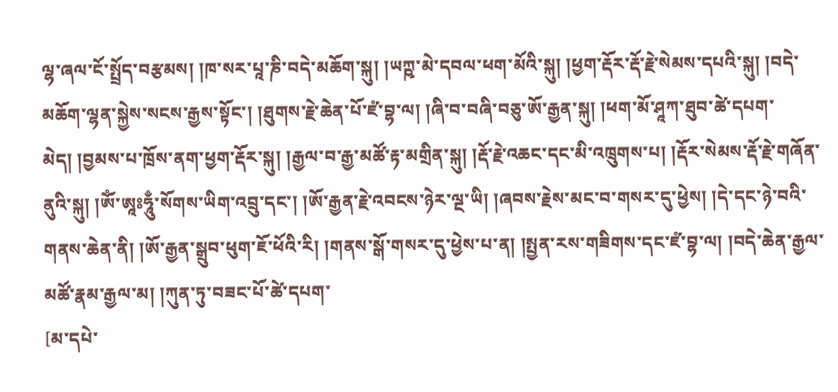ལྷ་ཞལ་ངོ་སྤྲོད་བརྩམས། །ཁ་སར་པཱ་ཎི་བདེ་མཆོག་སྐུ། །ཡཀྵ་མེ་དབལ་ཕག་མོའི་སྐུ། །ཕྱག་རྡོར་རྡོ་རྗེ་སེམས་དཔའི་སྐུ། །བདེ་མཆོག་ལྷན་སྐྱེས་སངས་རྒྱས་སྟོང་། །ཐུགས་རྗེ་ཆེན་པོ་ཛཾ་བྷ་ལ། །ཞི་བ་བཞི་བཅུ་ཨོ་རྒྱན་སྐུ། །ཕག་མོ་ཤཱཀ་ཐུབ་ཚེ་དཔག་མེད། །བྱམས་པ་ཁྲོས་ནག་ཕྱག་རྡོར་སྐུ། །རྒྱལ་བ་རྒྱ་མཚོ་རྟ་མགྲིན་སྐུ། །རྡོ་རྗེ་འཆང་དང་མི་འཁྲུགས་པ། །རྡོར་སེམས་རྡོ་རྗེ་གཞོན་ནུའི་སྐུ། །ཨོཾ་ཨཱཿཧཱུྃ་སོགས་ཡིག་འབྲུ་དང་། །ཨོ་རྒྱན་རྗེ་འབངས་ཉེར་ལྔ་ཡི། །ཞབས་རྗེས་མང་བ་གསར་དུ་ཕྱེས། །དེ་དང་ཉེ་བའི་གནས་ཆེན་ནི། །ཨོ་རྒྱན་སྒྲུབ་ཕུག་ཇོ་ཕོའི་རི། །གནས་སྒོ་གསར་དུ་ཕྱེས་པ་ན། །སྤྱན་རས་གཟིགས་དང་ཛཾ་བྷ་ལ། །བདེ་ཆེན་རྒྱལ་མཚོ་རྣམ་རྒྱལ་མ། །ཀུན་ཏུ་བཟང་པོ་ཚེ་དཔག་
[མ་དཔེ་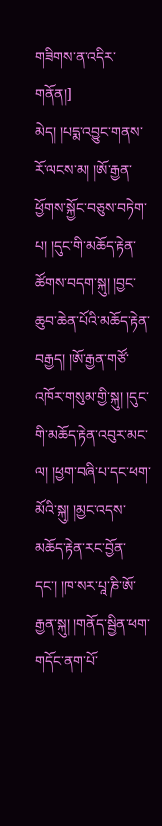གཟིགས་ན་འདིར་གནོན།]
མེད། །པདྨ་འབྱུང་གནས་རོ་ལངས་མ། །ཨོ་རྒྱན་ཕྱོགས་སྐྱོང་བཅུས་བཏེག་པ། །དུང་གི་མཆོད་རྟེན་ཚོགས་བདག་སྐུ། །བྱང་ཆུབ་ཆེན་པོའི་མཆོད་རྟེན་བརྒྱད། །ཨོ་རྒྱན་གཙོ་འཁོར་གསུམ་གྱི་སྐུ། །དུང་གི་མཆོད་རྟེན་འབུར་མང་ལ། །ཕྱག་བཞི་པ་དང་ཕག་མོའི་སྐུ། །མྱང་འདས་མཆོད་རྟེན་རང་བྱོན་དང་། །ཁ་སར་པཱ་ཎི་ཨོ་རྒྱན་སྐུ། །གནོད་སྦྱིན་ཕག་གདོང་ནག་པོ་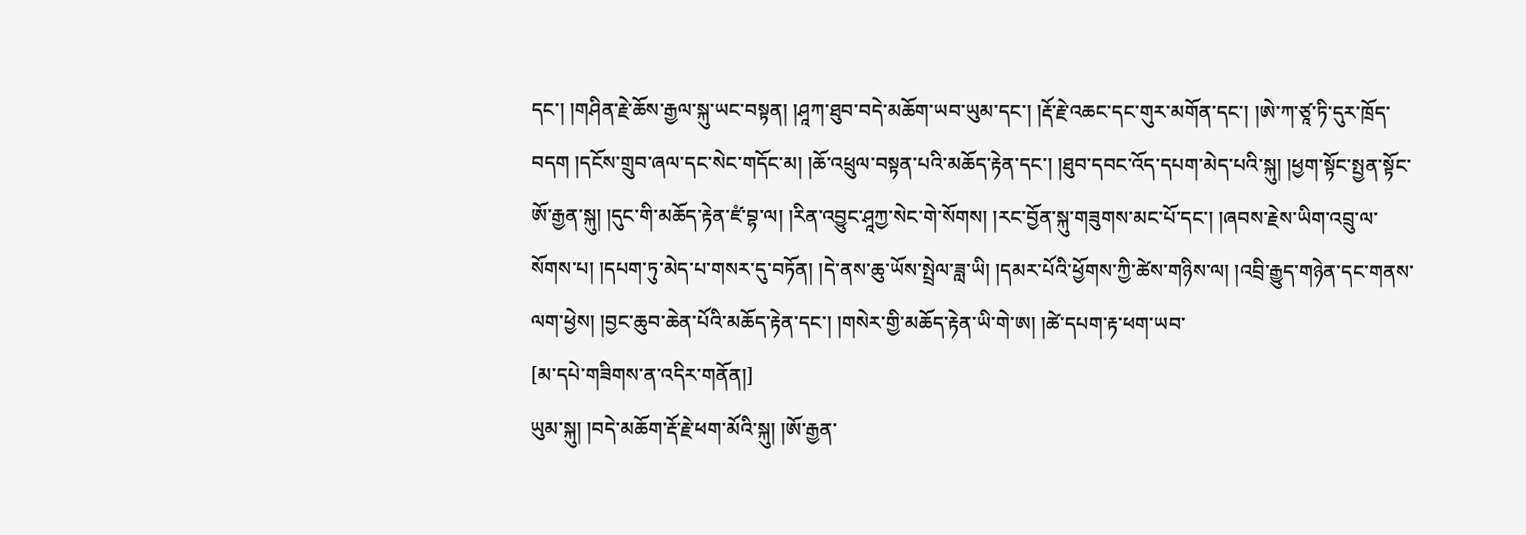དང་། །གཤིན་རྗེ་ཆོས་རྒྱལ་སྐུ་ཡང་བསྟན། །ཤཱཀ་ཐུབ་བདེ་མཆོག་ཡབ་ཡུམ་དང་། །རྡོ་རྗེ་འཆང་དང་གུར་མགོན་དང་། །ཨེ་ཀ་ཙཱ་ཏི་དུར་ཁྲོད་བདག །དངོས་གྲུབ་ཞལ་དང་སེང་གདོང་མ། །ཆོ་འཕྲུལ་བསྟན་པའི་མཆོད་རྟེན་དང་། །ཐུབ་དབང་འོད་དཔག་མེད་པའི་སྐུ། །ཕྱག་སྟོང་སྤྱན་སྟོང་ཨོ་རྒྱན་སྐུ། །དུང་གི་མཆོད་རྟེན་ཛཾ་བྷ་ལ། །རིན་འབྱུང་ཤཱཀྱ་སེང་གེ་སོགས། །རང་བྱོན་སྐུ་གཟུགས་མང་པོ་དང་། །ཞབས་རྗེས་ཡིག་འབྲུ་ལ་སོགས་པ། །དཔག་ཏུ་མེད་པ་གསར་དུ་བཏོན། །དེ་ནས་ཆུ་ཡོས་སྤྲེལ་ཟླ་ཡི། །དམར་པོའི་ཕྱོགས་ཀྱི་ཚེས་གཉིས་ལ། །འབྲི་རྒྱུད་གཉེན་དང་གནས་ལག་ཕྱེས། །བྱང་ཆུབ་ཆེན་པོའི་མཆོད་རྟེན་དང་། །གསེར་གྱི་མཆོད་རྟེན་ཡི་གེ་ཨ། །ཚེ་དཔག་རྟ་ཕག་ཡབ་
[མ་དཔེ་གཟིགས་ན་འདིར་གནོན།]
ཡུམ་སྐུ། །བདེ་མཆོག་རྡོ་རྗེ་ཕག་མོའི་སྐུ། །ཨོ་རྒྱན་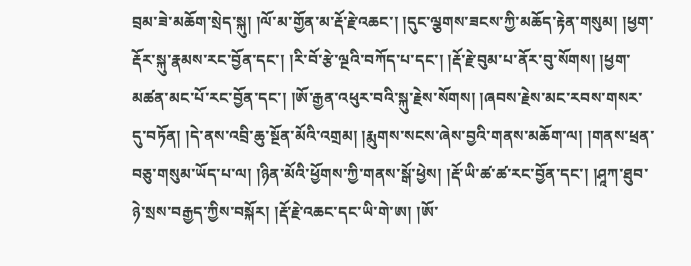བྲམ་ཟེ་མཆོག་སྲེད་སྐུ། །ལོ་མ་གྱོན་མ་རྡོ་རྗེ་འཆང་། །དུང་ལྕགས་ཟངས་ཀྱི་མཆོད་རྟེན་གསུམ། །ཕྱག་རྡོར་སྐུ་རྣམས་རང་བྱོན་དང་། །རི་བོ་རྩེ་ལྔའི་བཀོད་པ་དང་། །རྡོ་རྗེ་བུམ་པ་ནོར་བུ་སོགས། །ཕྱག་མཚན་མང་པོ་རང་བྱོན་དང་། །ཨོ་རྒྱན་འཕུར་བའི་སྐུ་རྗེས་སོགས། །ཞབས་རྗེས་མང་རབས་གསར་དུ་བཏོན། །དེ་ནས་འབྲི་ཆུ་སྔོན་མོའི་འགྲམ། །རྨུགས་སངས་ཞེས་བྱའི་གནས་མཆོག་ལ། །གནས་ཕྲན་བཅུ་གསུམ་ཡོད་པ་ལ། །ཉིན་མོའི་ཕྱོགས་ཀྱི་གནས་སྒོ་ཕྱེས། །རྡོ་ཡི་ཚ་ཚ་རང་བྱོན་དང་། །ཤཱཀ་ཐུབ་ཉེ་སྲས་བརྒྱད་ཀྱིས་བསྐོར། །རྡོ་རྗེ་འཆང་དང་ཡི་གེ་ཨ། །ཨོ་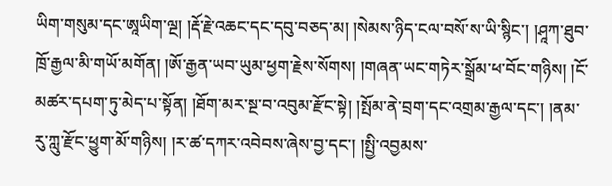ཡིག་གསུམ་དང་ཨཱཡིག་ལྔ། །རྡོ་རྗེ་འཆང་དང་དབུ་བཅད་མ། །སེམས་ཉིད་ངལ་བསོ་ས་ཡི་སྙིང་། །ཤཱཀ་ཐུབ་ཁྲོ་རྒྱལ་མི་གཡོ་མགོན། །ཨོ་རྒྱན་ཡབ་ཡུམ་ཕྱག་རྗེས་སོགས། །གཞན་ཡང་གཏེར་སྒྲོམ་ཕ་བོང་གཉིས། །ངོ་མཚར་དཔག་ཏུ་མེད་པ་སྟོན། །ཐོག་མར་སྔ་བ་འབུམ་རྫོང་སྟེ། །སྤོམ་ནེ་བྲག་དང་འགྲམ་རྒྱལ་དང་། །ནམ་རུ་ཀླུ་རྫོང་ཕྱུག་མོ་གཉིས། །ར་ཚ་དཀར་འབེབས་ཞེས་བྱ་དང་། །སྤྱི་འབྱམས་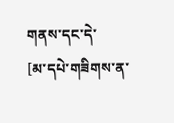གནས་དང་དེ་
[མ་དཔེ་གཟིགས་ན་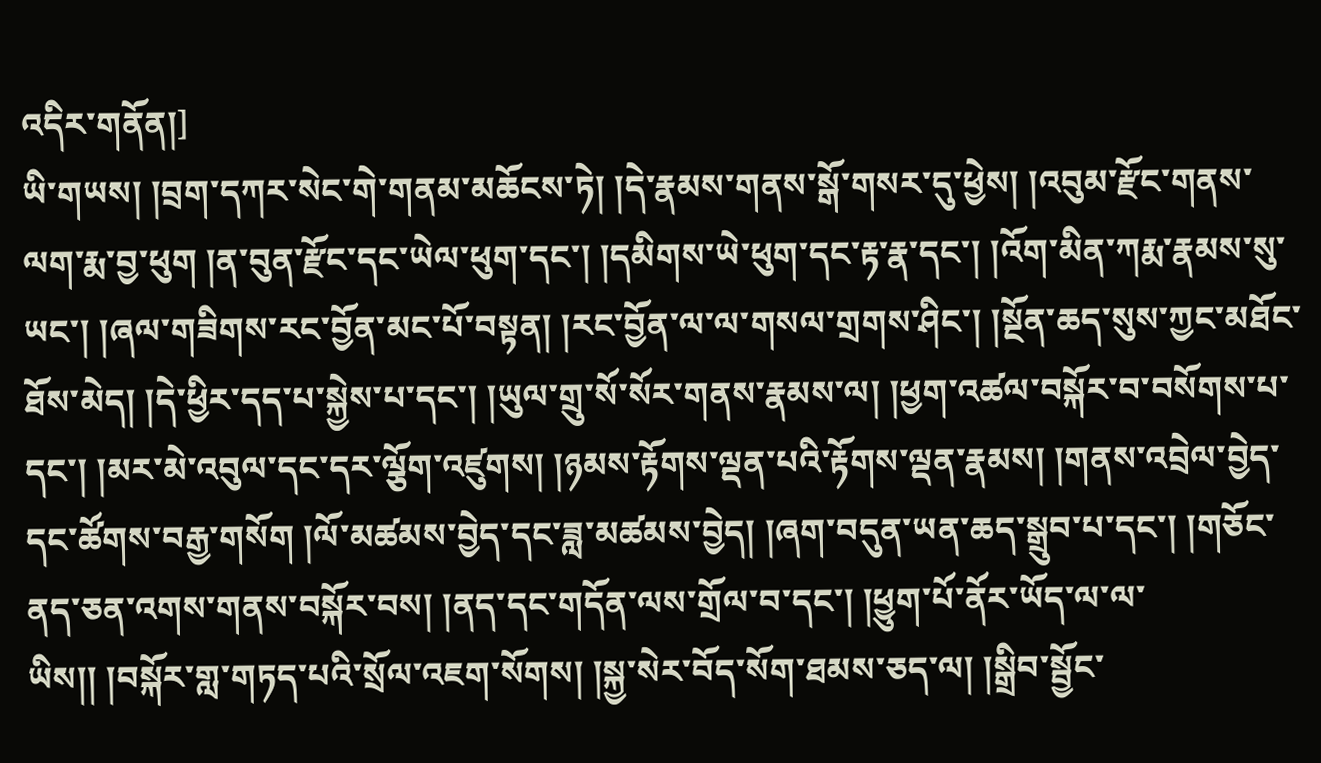འདིར་གནོན།]
ཡི་གཡས། །བྲག་དཀར་སེང་གེ་གནམ་མཆོངས་ཏེ། །དེ་རྣམས་གནས་སྒོ་གསར་དུ་ཕྱེས། །འབུམ་རྫོང་གནས་ལག་རྨ་བྱ་ཕུག །ན་བུན་རྫོང་དང་ཡེལ་ཕུག་དང་། །དམིགས་ཡེ་ཕུག་དང་རྟ་རྣ་དང་། །འོག་མིན་ཀརྨ་རྣམས་སུ་ཡང་། །ཞལ་གཟིགས་རང་བྱོན་མང་པོ་བསྟན། །རང་བྱོན་ལ་ལ་གསལ་གྲགས་ཤིང་། །སྔོན་ཆད་སུས་ཀྱང་མཐོང་ཐོས་མེད། །དེ་ཕྱིར་དད་པ་སྐྱེས་པ་དང་། །ཡུལ་གྲུ་སོ་སོར་གནས་རྣམས་ལ། །ཕྱག་འཚལ་བསྐོར་བ་བསོགས་པ་དང་། །མར་མེ་འབུལ་དང་དར་ལྕོག་འཛུགས། །ཉམས་རྟོགས་ལྡན་པའི་རྟོགས་ལྡན་རྣམས། །གནས་འབྲེལ་བྱེད་དང་ཚོགས་བརྒྱ་གསོག །ལོ་མཚམས་བྱེད་དང་ཟླ་མཚམས་བྱེད། །ཞག་བདུན་ཡན་ཆད་སྒྲུབ་པ་དང་། །གཅོང་ནད་ཅན་འགས་གནས་བསྐོར་བས། །ནད་དང་གདོན་ལས་གྲོལ་བ་དང་། །ཕྱུག་པོ་ནོར་ཡོད་ལ་ལ་ཡིས།། །བསྐོར་གླ་གཏད་པའི་སྲོལ་འཇག་སོགས། །སྐྱ་སེར་བོད་སོག་ཐམས་ཅད་ལ། །སྒྲིབ་སྦྱོང་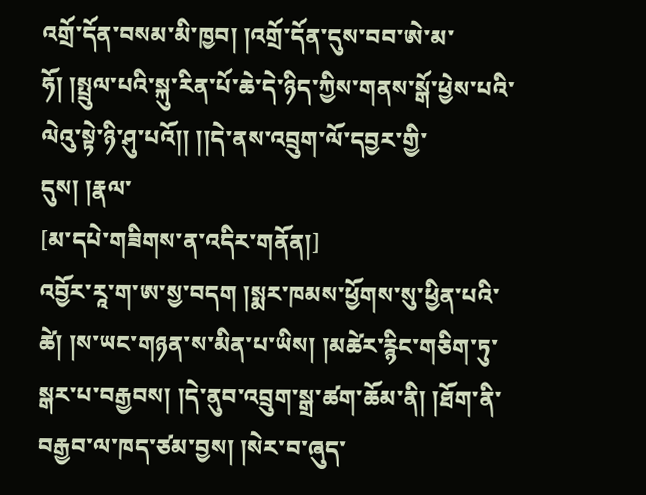འགྲོ་དོན་བསམ་མི་ཁྱབ། །འགྲོ་དོན་དུས་བབ་ཨེ་མ་ཧོ། །སྤྲུལ་པའི་སྐུ་རིན་པོ་ཆེ་དེ་ཉིད་ཀྱིས་གནས་སྒོ་ཕྱེས་པའི་ལེའུ་སྟེ་ཉི་ཤུ་པའོ།། །།དེ་ནས་འབྲུག་ལོ་དབྱར་གྱི་དུས། །རྣལ་
[མ་དཔེ་གཟིགས་ན་འདིར་གནོན།]
འབྱོར་རཱ་ག་ཨ་སྱ་བདག །སྨར་ཁམས་ཕྱོགས་སུ་ཕྱིན་པའི་ཚེ། །ས་ཡང་གཉན་ས་མིན་པ་ཡིས། །མཚེར་རྙིང་གཅིག་ཏུ་སྒར་པ་བརྒྱབས། །དེ་ནུབ་འབྲུག་སྒྲ་ཚག་ཆོམ་ནི། །ཐོག་ནི་བརྒྱབ་ལ་ཁད་ཙམ་བྱས། །སེར་བ་ཞུད་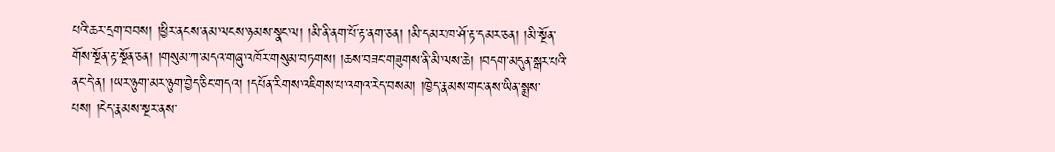པའི་ཆར་དྲག་བབས། །ཕྱིར་ནངས་ནམ་ལངས་ཉམས་སྣང་ལ། །མི་ནི་ནག་པོ་རྟ་ནག་ཅན། །མི་དམར་ཁ་ཤོ་རྟ་དམར་ཅན། །མི་སྔོན་གོས་སྔོན་རྟ་སྔོན་ཅན། །གསུམ་ཀ་མདའ་གཞུ་འཁོར་གསུམ་བཏགས། །ཆས་བཟང་གཟུགས་ནི་མི་ལས་ཆེ། །བདག་མདུན་སྒར་པའི་ནང་དེ་ན། །ཡར་ཉུག་མར་ཉུག་བྱེད་ཅིང་གདའ། །དཔོན་རིགས་འཇིགས་པ་འགའ་རེད་བསམ། །ཁྱེད་རྣམས་གང་ནས་ཡིན་སྨྲས་པས། །ངེད་རྣམས་སྔར་ནས་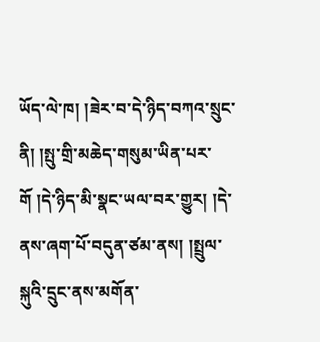ཡོད་ལེ་ཁ། །ཟེར་བ་དེ་ཉིད་བཀའ་སྲུང་ནི། །སྤུ་གྲི་མཆེད་གསུམ་ཡིན་པར་གོ །དེ་ཉིད་མི་སྣང་ཡལ་བར་གྱུར། །དེ་ནས་ཞག་པོ་བདུན་ཙམ་ནས། །སྤྲུལ་སྐུའི་དྲུང་ནས་མགོན་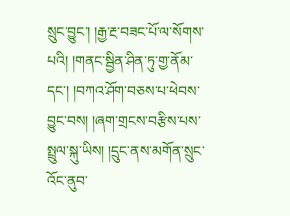སྲུང་བྱུང་། །རྒྱ་རྔ་བཟང་པོ་ལ་སོགས་པའི། །གནང་སྦྱིན་ཤིན་ཏུ་གྱ་ནོམ་དང་། །བཀའ་ཤོག་བཅས་པ་ཕེབས་བྱུང་བས། །ཞག་གྲངས་བརྩིས་པས་སྤྲུལ་སྐུ་ཡིས། །དྲུང་ནས་མགོན་སྲུང་འོང་ནུབ་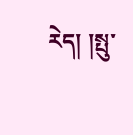རེད། །སྤུ་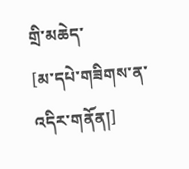གྲི་མཆེད་
[མ་དཔེ་གཟིགས་ན་འདིར་གནོན།]